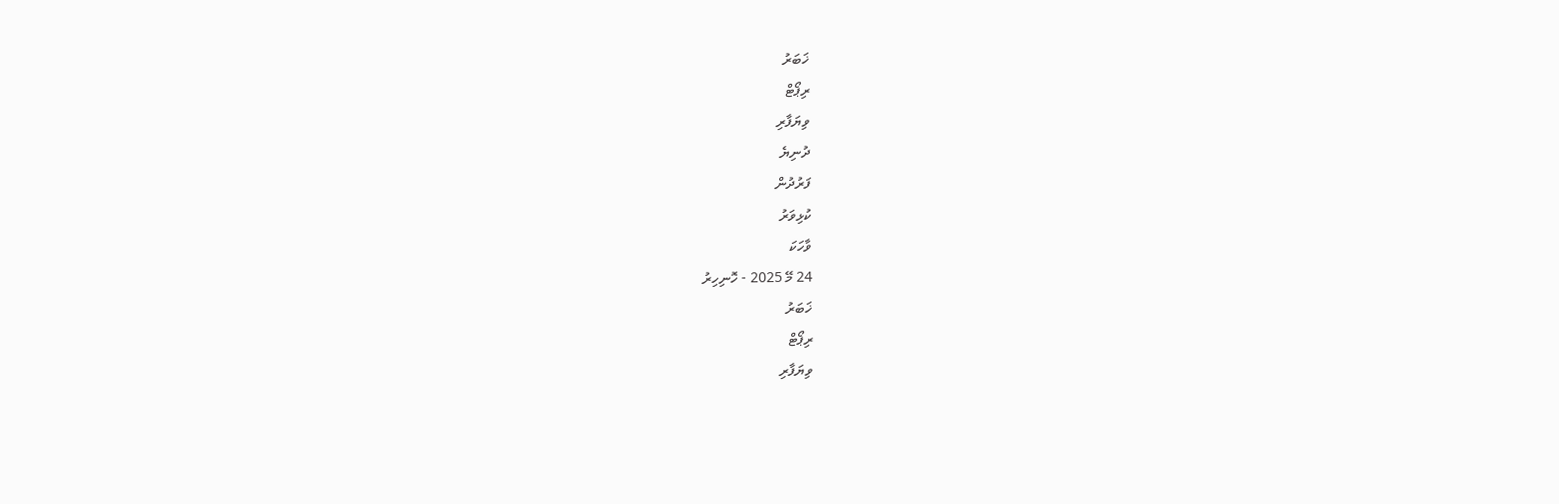ޚަބަރު
ރިޕޯޓް
ވިޔަފާރި
ދުނިޔެ
ފަރުދުން
ކުޅިވަރު
ވާހަކަ
24 މޭ 2025 - ހޮނިހިރު
ޚަބަރު
ރިޕޯޓް
ވިޔަފާރި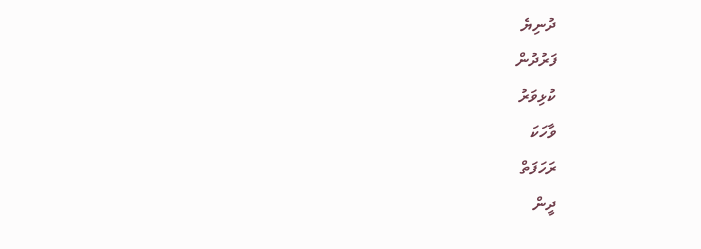ދުނިޔެ
ފަރުދުން
ކުޅިވަރު
ވާހަކަ
ރަހަފަތް
ދީން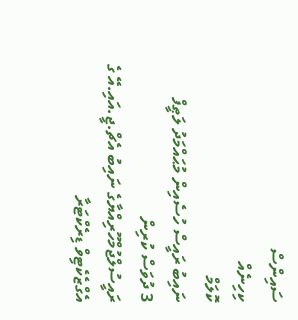ސައިންސް
ކިހިނެއް
ކޮލަމް
ނައިބު ރައީސް ހުސެއިން މުޙައްމަދު ލަޠީފް
3 ދުވަސް ކުރިން
ރައީސުލްޖުމްހޫރިއްޔާގެ ނައިބު އެޗް.ޖީ.އައި.އޭ ގެ އެގްޒެކެޓިވް ޑިރެކްޓަރާ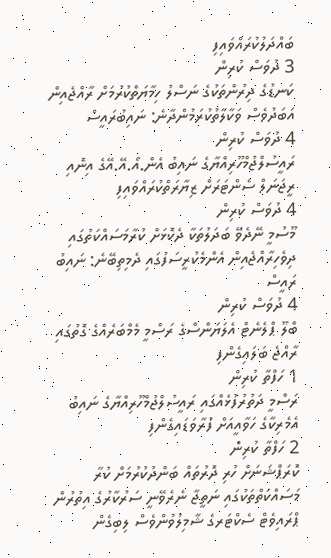ބައްދަލުކުރައްވައިފި
3 ދުވަސް ކުރިން
ކަނޑުގެ ދިރުންތަކުގެ ނަސްލު ހިމާޔަތްކުރުމަށް ރާއްޖެއިން އަބަދުވެސް ވަކާލާތުކުރަމުންދާނެ: ނައިބުރައީސް
4 ދުވަސް ކުރިން
ރައީސުލްޖުމްހޫރިއްޔާގެ ނައިބު އެން.އޯ.އޭ.އޭގެ އިނޮއި ރީޖަނަލް ސެންޓަރަށް ޒިޔާރަތްކުރައްވައިފި
4 ދުވަސް ކުރިން
މޫސުމީ ނޭދެވޭ ބަދަލުތަކާ ދެކޮޅަށް ކުރާމަސައްކަތުގައި ދިވެހިރާއްޖެއިން އެންމެކުރީސަފުގައި ދެމިތިބޭނެ: ނައިބު ރައީސް
4 ދުވަސް ކުރިން
ބްލޫ ޕްލެނެޓް އެލަޔަންސްގެ ރަސްމީ މެމްބަރެއްގެ ގޮތުގައި ރާއްޖެ ބަލައިގެންފި
1 ހަފްތާ ކުރިން
ރަސްމީ ދަތުރުފުޅެއްގައި ރައީސުލްޖުމްހޫރިއްޔާގެ ނައިބު އެމެރިކާގެ ހަވާއީއަށް ފުރާވަޑައިގެންފި
2 ހަފްތާ ކުރިން
ކޮރަޕްޝަނަށް ހުރި ދޮރުތައް ބަންދުކުރުމަށް ކުރާ މަސައްކަތްތަކުގައި ނަތީޖާ ނެރެވޭނީ ސަރުކާރުގެ އިތުރުން ޕްރައިވެޓް ސެކްޓަރގެ ޝާމިލުވުންވެސް ލިބިގެން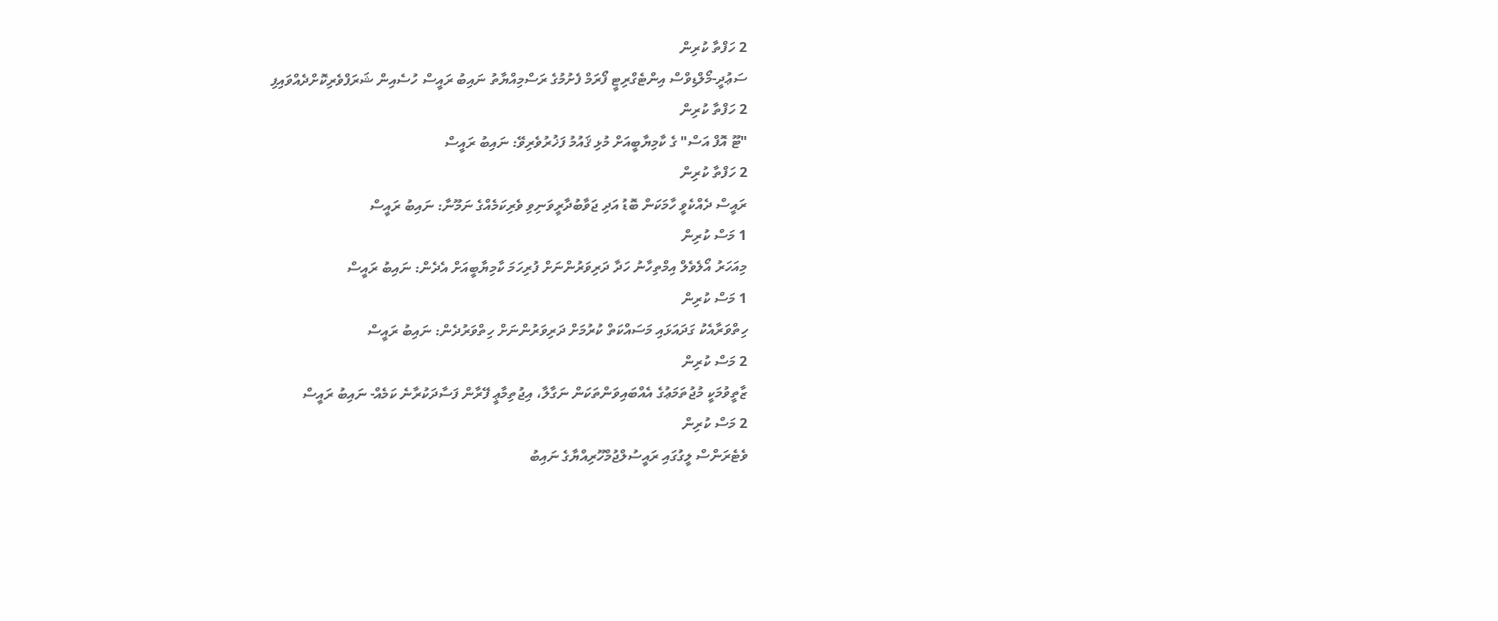2 ހަފްތާ ކުރިން
ސަޢުދީ-މޯލްޑިވްސް އިންޓެގްރިޓީ ފޯރަމް ފެށުމުގެ ރަސްމިއްޔާތު ނައިބު ރައީސް ހުސެއިން ޝަރަފްވެރިކޮށްދެއްވައިފި
2 ހަފްތާ ކުރިން
"ޓޫ އޮފް އަސް" ގެ ކާމިޔާބީއަށް މުޅި ޤައުމު ފަޚުރުވެރިވޭ: ނައިބު ރައީސް
2 ހަފްތާ ކުރިން
ރައީސް ދެއްކެވީ ހާމަކަން ބޮޑު އަދި ޖަވާބުދާރީވަނިވި ވެރިކަމެއްގެ ނަމޫނާ: ނައިބު ރައީސް
1 މަސް ކުރިން
މިއަހަރު އޯލެވެލް އިމްތިހާނު ހަދާ ދަރިވަރުންނަށް ފުރިހަމަ ކާމިޔާބީއަށް އެދެން: ނައިބު ރައީސް
1 މަސް ކުރިން
ހިތްވަރާއެކު ގަދައަޅައި މަސައްކަތް ކުރުމަށް ދަރިވަރުންނަށް ހިތްވަރުދެން: ނައިބު ރައީސް
2 މަސް ކުރިން
ޒާތީވުމަކީ މުޖުތަމަޢުގެ އެއްބައިވަންތަކަން ނަގާލާ، އިޖުތިމާޢީ ފޭރާން ފަސާދަކުރާނެ ކަމެއް- ނައިބު ރައީސް
2 މަސް ކުރިން
ވެޓެރަންސް ލީގުގައި ރައީސުލްޖުމްހޫރިއްޔާގެ ނައިބު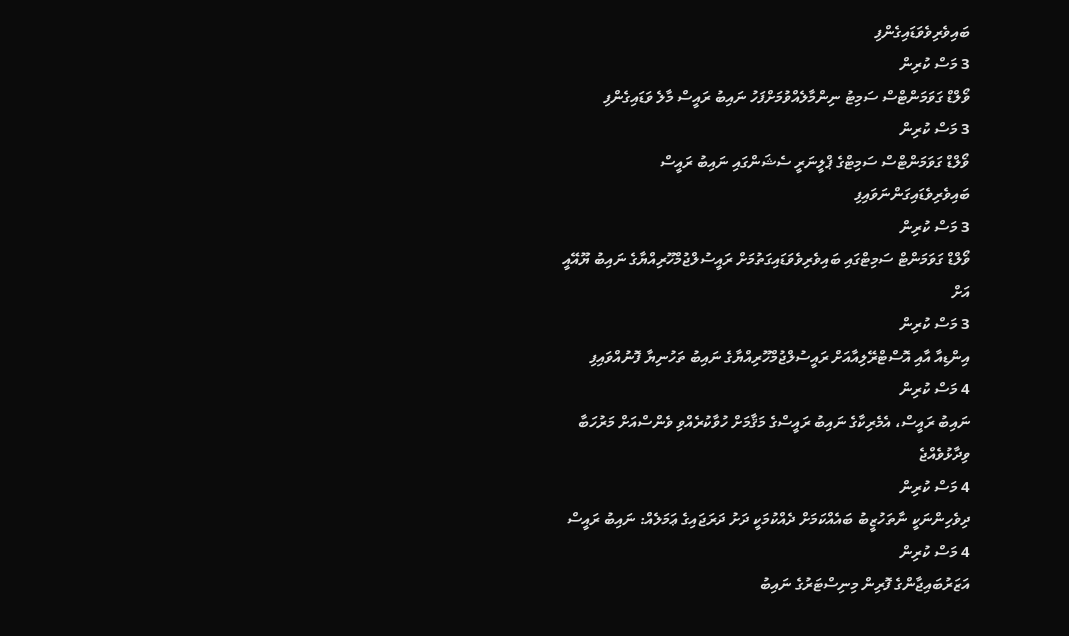ބައިވެރިވެވަޑައިގެންފި
3 މަސް ކުރިން
ވޯލްޑް ގަވަމަންޓްސް ސަމިޓު ނިންމާލެއްވުމަށްފަހު ނައިބު ރައީސް މާލެ ވަޑައިގެންފި
3 މަސް ކުރިން
ވޯލްޑް ގަވަމަންޓްސް ސަމިޓްގެ ޕްލީނަރީ ސެޝަންގައި ނައިބު ރައީސް ބައިވެރިވެޑައިގަންނަވައިފި
3 މަސް ކުރިން
ވޯލްޑް ގަވަމަންޓް ސަމިޓްގައި ބައިވެރިވެވަޑައިގަތުމަށް ރައީސުލްޖުމްހޫރިއްޔާގެ ނައިބު ޔޫއޭއީ އަށް
3 މަސް ކުރިން
އިންޑިއާ އާއި އޮސްޓްރޭލިއާއަށް ރައީސުލްޖުމްހޫރިއްޔާގެ ނައިބު ތަހުނިޔާ ފޮނުއްވައިފި
4 މަސް ކުރިން
ނައިބު ރައީސް، އެމެރިކާގެ ނައިބު ރައީސްގެ މަޤާމަށް ހުވާކުރެއްވި ވެންސްއަށް މަރުހަބާ ވިދާޅުވެއްޖެ
4 މަސް ކުރިން
ދިވެހިންނަކީ ނާތަހުޒީބު ބައެއްކަމަށް ދެއްކުމަކީ ދަށު ދަރަޖައިގެ ޢަމަލެއް: ނައިބު ރައީސް
4 މަސް ކުރިން
އަޒަރުބައިޖާންގެ ފޮރިން މިނިސްޓަރުގެ ނައިބު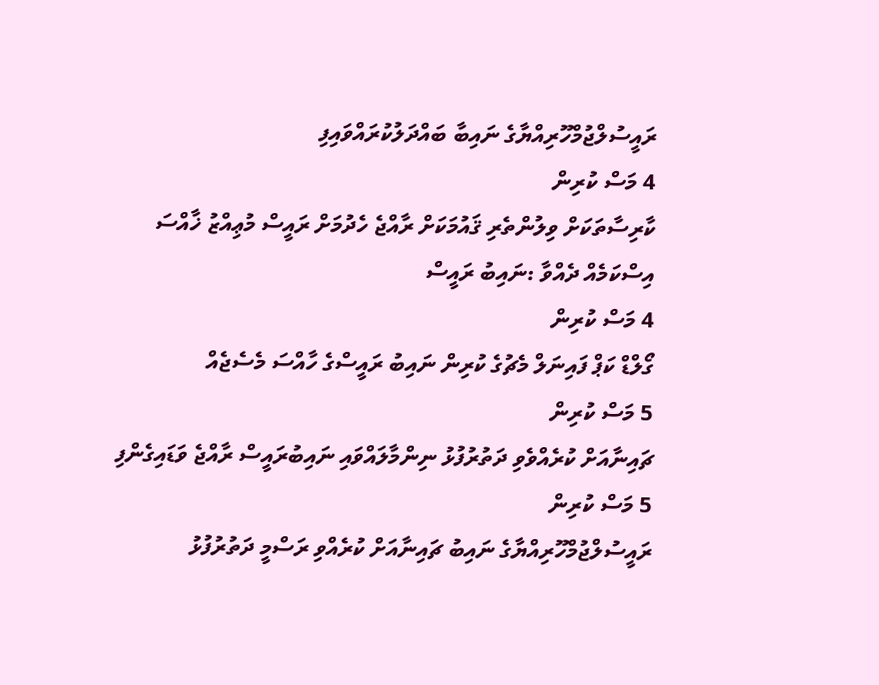ރައީސުލްޖުމްހޫރިއްޔާގެ ނައިބާ ބައްދަލުކުރައްވައިފި
4 މަސް ކުރިން
ކާރިސާތަކަށް ވިލުންތެރި ޤައުމަކަށް ރާއްޖެ ހެދުމަށް ރައީސް މުޢިއްޒު ޚާއްސަ އިސްކަމެއް ދެއްވާ :ނައިބު ރައީސް
4 މަސް ކުރިން
ގޯލްޑް ކަޕް ފައިނަލް މެޗުގެ ކުރިން ނައިބު ރައީސްގެ ހާއްސަ މެސެޖެއް
5 މަސް ކުރިން
ޗައިނާއަށް ކުރެއްވެވި ދަތުރުފުޅު ނިންމާލައްވައި ނައިބުރައީސް ރާއްޖެ ވަޑައިގެންފި
5 މަސް ކުރިން
ރައީސުލްޖުމްހޫރިއްޔާގެ ނައިބު ޗައިނާއަށް ކުރެއްވި ރަސްމީ ދަތުރުފުޅު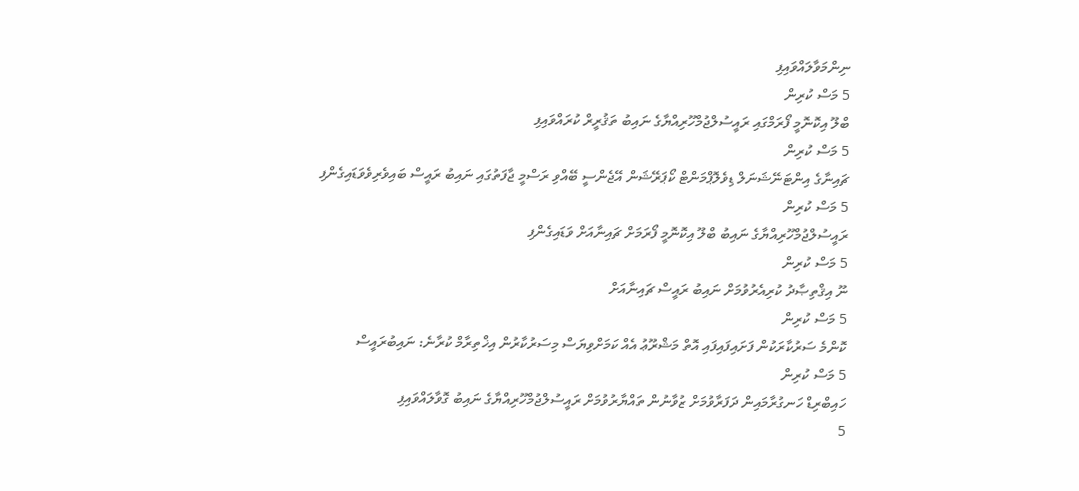ނިންމަވާލައްވައިފި
5 މަސް ކުރިން
ބްލޫ އިކޮނޮމީ ފޯރަމްގައި ރައީސުލްޖުމްހޫރިއްޔާގެ ނައިބު ތަޤުރީރް ކުރައްވައިފި
5 މަސް ކުރިން
ޗައިނާގެ އިންޓަނޭޝަނަލް ޑިވެލޮޕްމަންޓް ކޯޕަރޭޝަން އޭޖެންސީ ބޭއްވި ރަސްމީ ޖާފަތުގައި ނައިބު ރައީސް ބައިވެރިވެވަޑައިގެންފި
5 މަސް ކުރިން
ރައީސުލްޖުމްހޫރިއްޔާގެ ނައިބު ބްލޫ އިކޮނޮމީ ފޯރަމަށް ޗައިނާއަށް ވަޑައިގެންފި
5 މަސް ކުރިން
ނޫ އިޤްތިޞާދު ކުރިއެރުވުމަށް ނައިބު ރައީސް ޗައިނާއަށް
5 މަސް ކުރިން
ކޮންމެ ސަރުކާރަކުން ފަށައިފައިފައި އޮތް މަޝްރޫޢު އެއް ކަމަށްވިޔަސް މިސަރުކާރުން އިޚްތިރާމް ކުރާނެ: ނައިބުރައީސް
5 މަސް ކުރިން
ހައިބްރިޑް ހަނގުރާމައިން ދަފަރާވުމަށް ޒުވާނުން ތައްޔާރުވުމަށް ރައީސުލްޖުމްހޫރިއްޔާގެ ނައިބު ގޮވާލައްވައިފި
5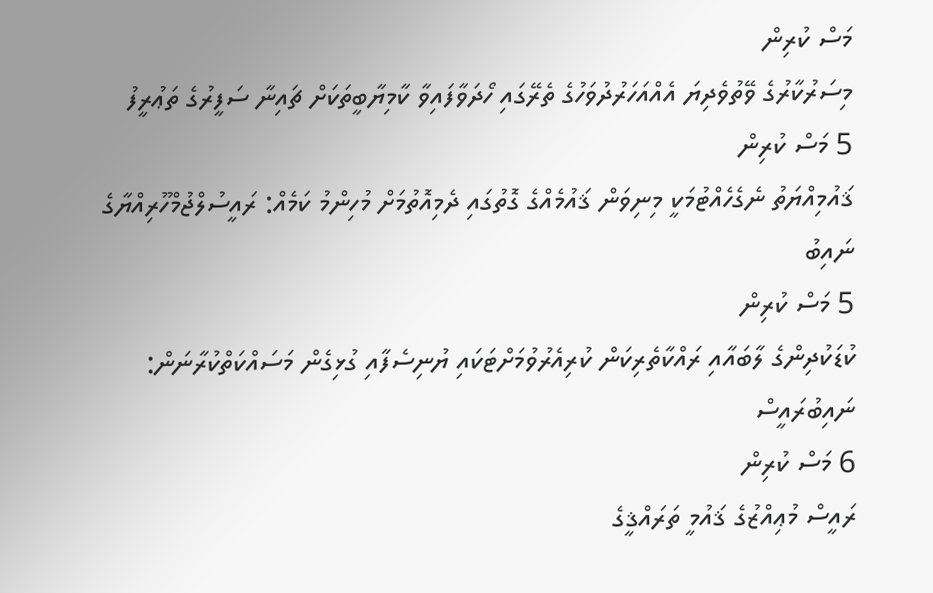މަސް ކުރިން
މިސަރުކާރުގެ ވޭތުވެދިޔަ އެއްއަހަރުދުވަހުގެ ތެރޭގައި ހޯދަވާފައިވާ ކާމިޔާބީތަކަށް ޗައިނާ ސަފީރުގެ ތަޢުރީފު
5 މަސް ކުރިން
ޤައުމިއްޔަތު ނެގެހެއްޓުމަކީ މިނިވަން ޤައުމެއްގެ ގޮތުގައި ދެމިއޮތުމަށް މުހިންމު ކަމެއް: ރައީސުލްޖުމްހޫރިއްޔާގެ ނައިބު
5 މަސް ކުރިން
ކުޑަކުދިންގެ ލާބައާއި ރައްކާތެރިކަން ކުރިއެރުވުމަށްޓަކައި ޔުނިސެފާއި ގުޅިގެން މަސައްކަތްކުރާނަން: ނައިބުރައީސް
6 މަސް ކުރިން
ރައީސް މުޢިއްޒުގެ ޤައުމީ ތަރައްޤީގެ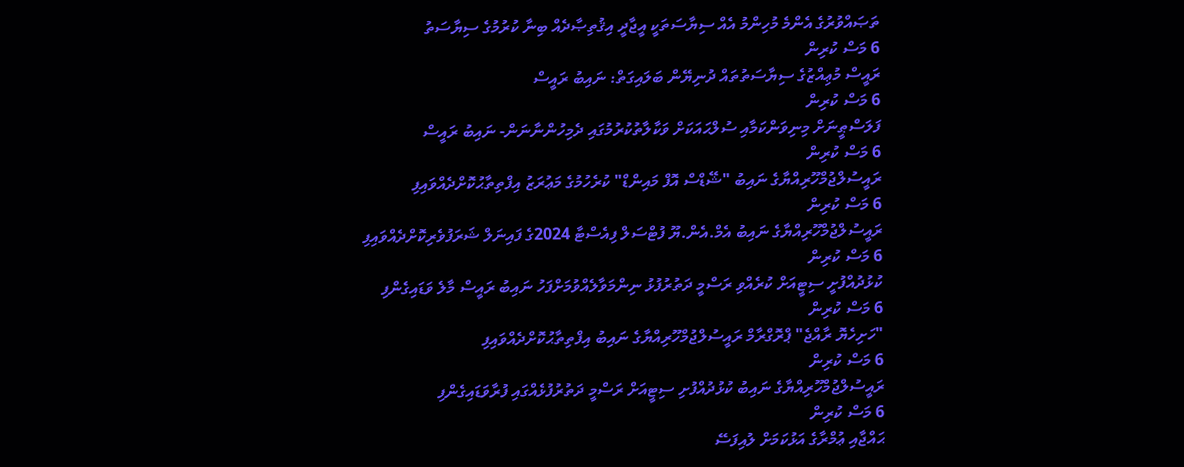ތަޞައްވުރުގެ އެންމެ މުހިންމު އެއް ސިޔާސަތަކީ އީޖާދީ އިޤުތިޞާދެއް ބިނާ ކުރުމުގެ ސިޔާސަތު
6 މަސް ކުރިން
ރައީސް މުޢިއްޒުގެ ސިޔާސަތުތައް ދުނިޔޭން ބަލައިގަތް: ނައިބު ރައީސް
6 މަސް ކުރިން
ފަލަސްޠީނަށް މިނިވަންކަމާއި ސުލްޙައަކަށް ވަކާލާތުކުރުމުގައި ދެމިހުންނާނަން- ނައިބު ރައީސް
6 މަސް ކުރިން
ރައީސުލްޖުމްހޫރިއްޔާގެ ނައިބު "ޝޭޑްސް އޮފް މައިންޑް" ކުރެހުމުގެ މަޢުރަޒު އިފްތިތާޙުކޮށްދެއްވައިފި
6 މަސް ކުރިން
ރައީސުލްޖުމްހޫރިއްޔާގެ ނައިބު އެމް.އެން.ޔޫ ފުޓްސަލް ފިއެސްޓާ 2024ގެ ފައިނަލް ޝަރަފުވެރިކޮށްދެއްވައިފި
6 މަސް ކުރިން
ކުޅުދުއްފުށީ ސިޓީއަށް ކުރެއްވި ރަސްމީ ދަތުރުފުޅު ނިންމަވާލެއްވުމަށްފަހު ނައިބު ރައީސް މާލެ ވަޑައިގެންފި
6 މަސް ކުރިން
"ހަށިހެޔޮ ރާއްޖެ" ޕްރޮގްރާމް ރައީސުލްޖުމްހޫރިއްޔާގެ ނައިބު އިފްތިތާޙުކޮށްދެއްވައިފި
6 މަސް ކުރިން
ރައީސުލްޖުމްހޫރިއްޔާގެ ނައިބު ކުޅުދުއްފުށި ސިޓީއަށް ރަސްމީ ދަތުރުފުޅެއްގައި ފުރާވަޑައިގެންފި
6 މަސް ކުރިން
ޙައްޖާއި ޢުމްރާގެ އަޅުކަމަށް ލުއިފަސޭ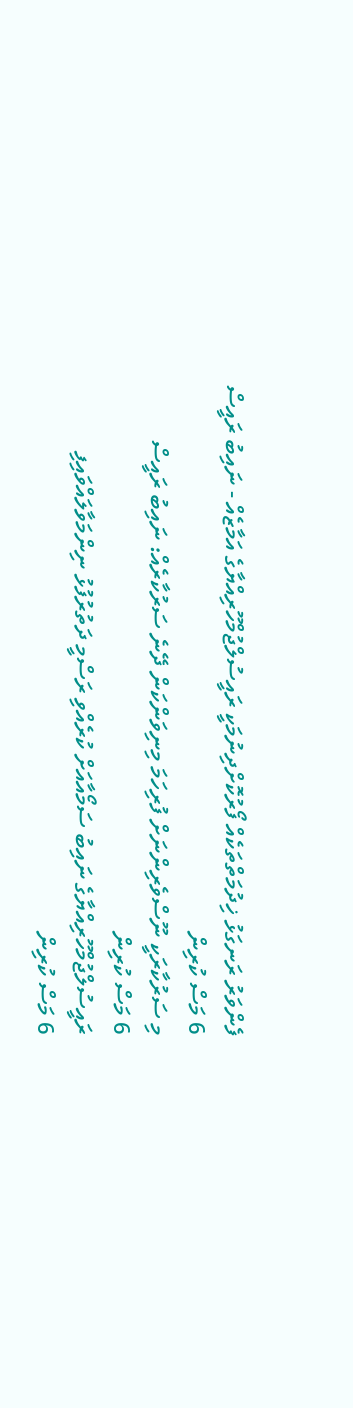ފެންވަރު ރަނގަޅު ޚިދުމަތްތަކެއް ފޯރުކޮށްދިނުމަކީ ރައީސުލްޖުމްހޫރިއްޔާގެ އަމާޒެއް - ނައިބު ރައީސް
6 މަސް ކުރިން
މި ސަރުކާރަކީ ނޫސްވެރިންނަށް ފުރިހަމަ މިނިވަންކަން ދޭނެ ސަރުކާރެއް: ނައިބު ރައީސް
6 މަސް ކުރިން
ރައީސުލްޖުމްހޫރިއްޔާގެ ނައިބު ސަމޯއާއަށް ކުރެއްވި ރަސްމީ ދަތުރުފުޅު ނިންމަވާލައްވައިފި
6 މަސް ކުރިން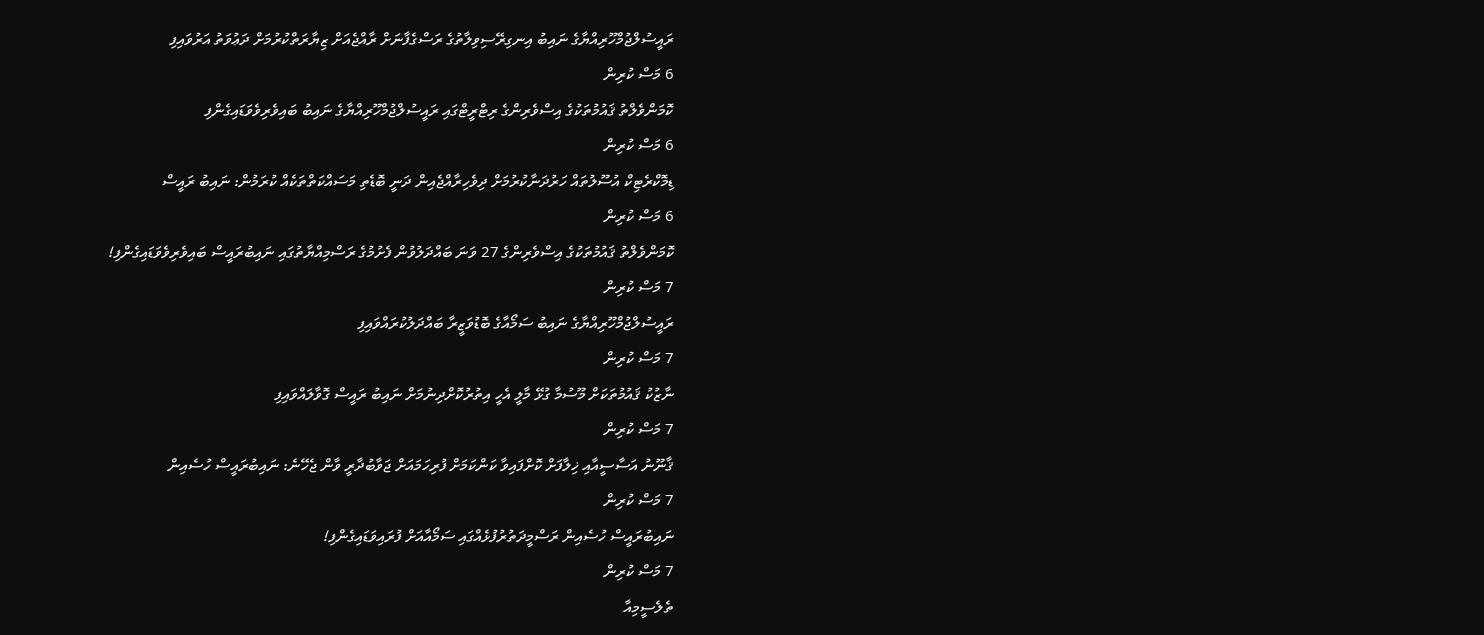ރައީސުލްޖުމްހޫރިއްޔާގެ ނައިބު އިނގިރޭސިވިލާތުގެ ރަސްގެފާނަށް ރާއްޖެއަށް ޒިޔާރަތްކުރުމަށް ދަޢުވަތު އަރުވައިފި
6 މަސް ކުރިން
ކޮމަންވެލްތު ޤައުމުތަކުގެ އިސްވެރިންގެ ރިޓްރީޓްގައި ރައީސުލްޖުމްހޫރިއްޔާގެ ނައިބު ބައިވެރިވެވަޑައިގެންފި
6 މަސް ކުރިން
ޑިމޮކްރެޓިކް އުސޫލުތައް ހަރުދަނާކުރުމަށް ދިވެހިރާއްޖެއިން ދަނީ ބޮޑެތި މަސައްކަތްތަކެއް ކުރަމުން: ނައިބު ރައީސް
6 މަސް ކުރިން
ކޮމަންވެލްތު ޤައުމުތަކުގެ އިސްވެރިންގެ 27 ވަނަ ބައްދަލުވުން ފެށުމުގެ ރަސްމިއްޔާތުގައި ނައިބުރައީސް ބައިވެރިވެވަޑައިގެންފި!
7 މަސް ކުރިން
ރައީސުލްޖުމްހޫރިއްޔާގެ ނައިބު ސަމޯއާގެ ބޮޑުވަޒީރާ ބައްދަލުކުރައްވައިފި
7 މަސް ކުރިން
ނާޒުކު ޤައުމުތަކަށް މޫސުމާ ގުޅޭ މާލީ އެހީ އިތުރުކޮށްދިނުމަށް ނައިބު ރައީސް ގޮވާލައްވައިފި
7 މަސް ކުރިން
ޤާނޫނު އަސާސީއާއި ޚިލާފަށް ކޮށްފައިވާ ކަންކަމަށް ފުރިހަމައަށް ޖަވާބުދާރީ ވާން ޖެހޭނެ: ނައިބުރައީސް ހުސެއިން
7 މަސް ކުރިން
ނައިބުރައީސް ހުސެއިން ރަސްމީދަތުރުފުޅެއްގައި ސަމޯއާއަށް ފުރައިވަޑައިގެންފި!
7 މަސް ކުރިން
ތެލެސީމިއާ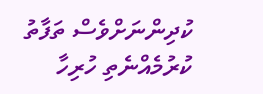ކުދިންނަށްވެސް ތަފާތު ކުރުމެއްނެތި ހުރިހާ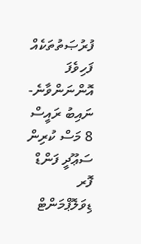ފުރުޞަތުތަކެއް ފަހިވެފަ އޮންނަންވާނެ- ނައިބު ރައީސް
8 މަސް ކުރިން
ސަޢޫދީ ފަންޑް ފޮރ ޑިވަލޮޕްމަންޓް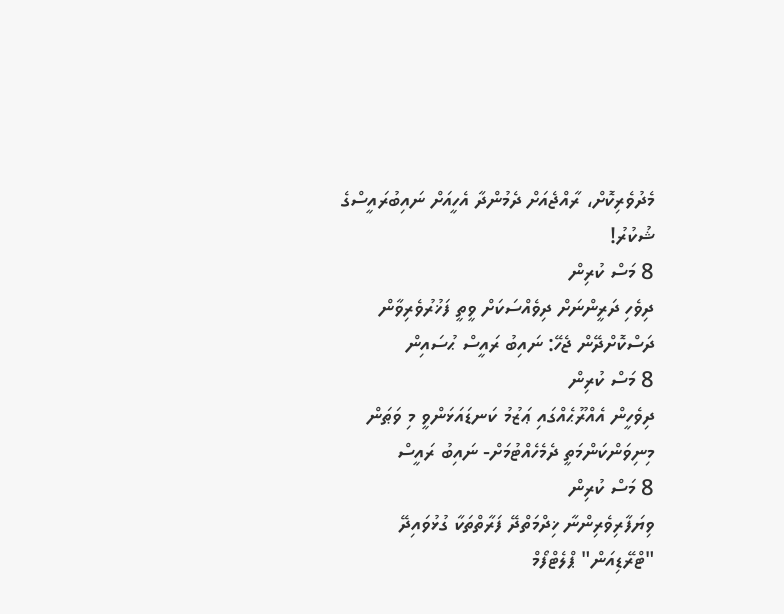މެދުވެރިކޮށް، ރާއްޖެއަށް ދެމުންދާ އެހީއަށް ނައިބުރައީސްގެ ޝުކުރު!
8 މަސް ކުރިން
ދިވެހި ދަރީންނަށް ދިވެއްސަކަށް ވީތީ ފަޚުރުވެރިވާން ދަސްކޮށްދޭން ޖެހޭ: ނައިބު ރައީސް ޙުސައިން
8 މަސް ކުރިން
ދިވެހީން އެއްރޫޙެއްގައި ޢަޒުމު ކަނޑައަޅަންވީ މި ވަޠަން މިނިވަންކަންމަތީ ދެމެހެއްޓުމަށް- ނައިބު ރައީސް
8 މަސް ކުރިން
ވިޔަފާރިވެރިންނާ ޚިދްމަތްދޭ ފަރާތްތަކާ ގުޅުވައިދޭ "ޓްރޭޑިއަން" ޕްލެޓްފޯމް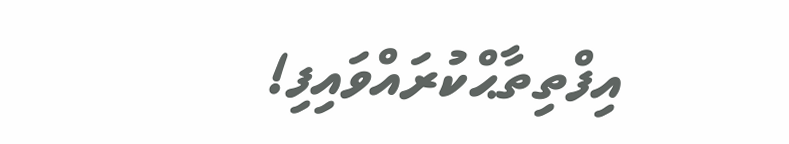އިފްތިތާޙްކުރައްވައިފި!